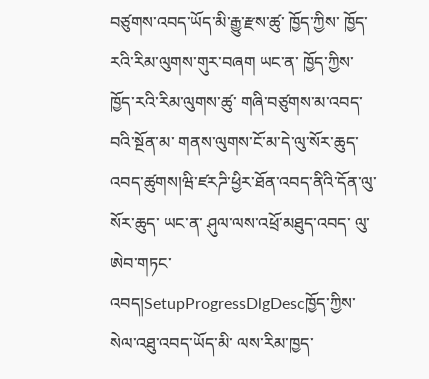བཙུགས་འབད་ཡོད་མི་རྒྱུ་རྫས་ཚུ་ ཁྱོད་ཀྱིས་ ཁྱོད་རའི་རིམ་ལུགས་གུར་བཞག ཡང་ན་ ཁྱོད་ཀྱིས་ ཁྱོད་རའི་རིམ་ལུགས་ཚུ་ གཞི་བཙུགས་མ་འབད་བའི་སྔོན་མ་ གནས་ལུགས་ངོ་མ་དེ་ལུ་སོར་ཆུད་འབད་ཚུགས།ཝི་ཛརཌི་ཕྱིར་ཐོན་འབད་ནིའི་དོན་ལུ་ སོར་ཆུད་ ཡང་ན་ ཤུལ་ལས་འཕྲོ་མཐུད་འབད་ ལུ་ཨེབ་གཏང་འབད།SetupProgressDlgDescཁྱོད་ཀྱིས་སེལ་འཐུ་འབད་ཡོད་མི་ ལས་རིམ་ཁྱད་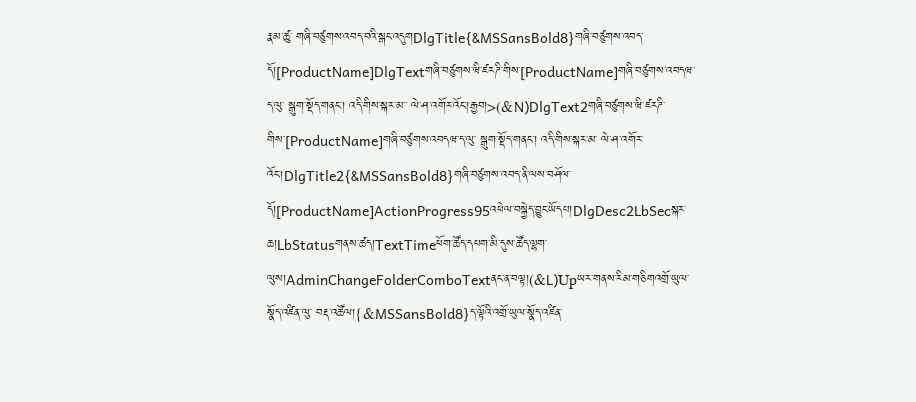རྣམ་ཚུ་ གཞི་བཙུགས་འབད་བའི་སྒང་འདུགDlgTitle{&MSSansBold8}གཞི་བཙུགས་འབད་དོ།[ProductName]DlgTextགཞི་བཙུགས་ཝི་ཛརཌི་གིས་[ProductName]གཞི་བཙུགས་འབདཝ་ད་ལུ་ སྒུག་སྡོད་གནང་། འདི་གིས་སྐར་མ་་ ལེ་ཤ་འགོར་འོང་།རྒྱབ།>(&N)DlgText2གཞི་བཙུགས་ཝི་ཛརཌི་གིས་[ProductName]གཞི་བཙུགས་འབདཝ་ད་ལུ་ སྒུག་སྡོད་གནང་། འདི་གིས་སྐར་མ་ ལེ་ཤ་འགོར་འོང་།DlgTitle2{&MSSansBold8}གཞི་བཙུགས་འབད་ནི་ལས་བཤོལ་དོ།[ProductName]ActionProgress95འཕེལ་བསྐྱེད་བྱུང་ཡོདཔ།DlgDesc2LbSecསྐར་ཆ།LbStatusགནས་ཚད།TextTimeཕོག་ཚོད་དཔག་མི་དུས་ཚོད་ལྷག་ལུས།AdminChangeFolderComboTextནང་ན་བལྟ།(&L)Upཡར་གནས་རིམ་གཅིགའགྲོ་ཡུལ་སྣོད་འཛིན་ལུ་ བརྡ་འཚོལ།{&MSSansBold8}ད་ལྟོའི་འགྲོ་ཡུལ་སྣོད་འཛིན་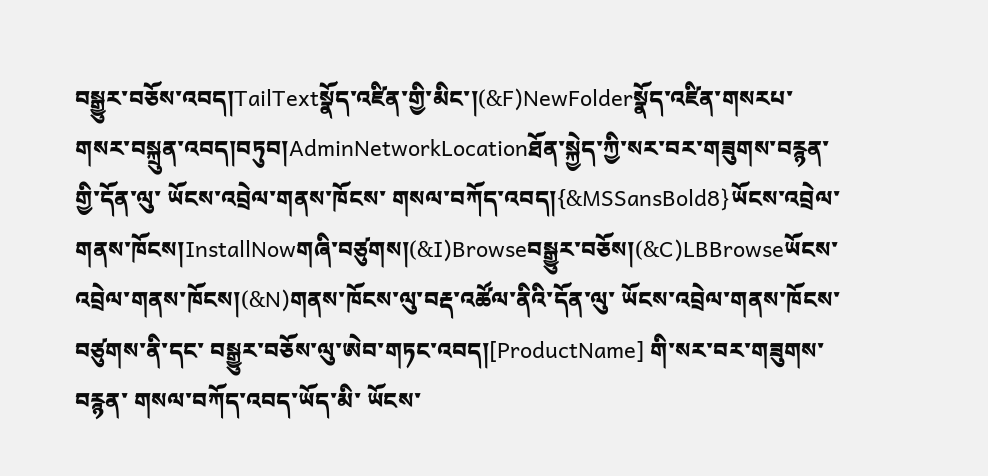བསྒྱུར་བཅོས་འབད།TailTextསྣོད་འཛིན་གྱི་མིང་།(&F)NewFolderསྣོད་འཛིན་གསརཔ་ གསར་བསྐྲུན་འབད།བཏུབ།AdminNetworkLocationཐོན་སྐྱེད་ཀྱི་སར་བར་གཟུགས་བརྙན་གྱི་དོན་ལུ་ ཡོངས་འབྲེལ་གནས་ཁོངས་ གསལ་བཀོད་འབད།{&MSSansBold8}ཡོངས་འབྲེལ་གནས་ཁོངས།InstallNowགཞི་བཙུགས།(&I)Browseབསྒྱུར་བཅོས།(&C)LBBrowseཡོངས་འབྲེལ་གནས་ཁོངས།(&N)གནས་ཁོངས་ལུ་བརྡ་འཚོལ་ནིའི་དོན་ལུ་ ཡོངས་འབྲེལ་གནས་ཁོངས་བཙུགས་ནི་དང་ བསྒྱུར་བཅོས་ལུ་ཨེབ་གཏང་འབད།[ProductName] གི་སར་བར་གཟུགས་བརྙན་ གསལ་བཀོད་འབད་ཡོད་མི་ ཡོངས་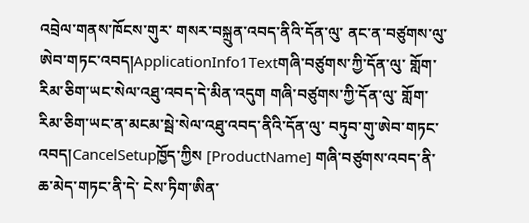འབྲེལ་གནས་ཁོངས་གུར་ གསར་བསྐྲུན་འབད་ནིའི་དོན་ལུ་ ནང་ན་བཙུགས་ལུ་ ཨེབ་གཏང་འབད།ApplicationInfo1Textགཞི་བཙུགས་ཀྱི་དོན་ལུ་ གློག་རིམ་ཅིག་ཡང་སེལ་འཐུ་འབད་དེ་མིན་འདུག གཞི་བཙུགས་ཀྱི་དོན་ལུ་ གློག་རིམ་ཅིག་ཡང་ན་མངམ་སྦེ་སེལ་འཐུ་འབད་ནིའི་དོན་ལུ་ བཏུབ་གུ་ཨེབ་གཏང་འབད།CancelSetupཁྱོད་ཀྱིས [ProductName] གཞི་བཙུགས་འབད་ནི་ཆ་མེད་གཏང་ནི་དེ་ ངེས་ཏིག་ཨིན་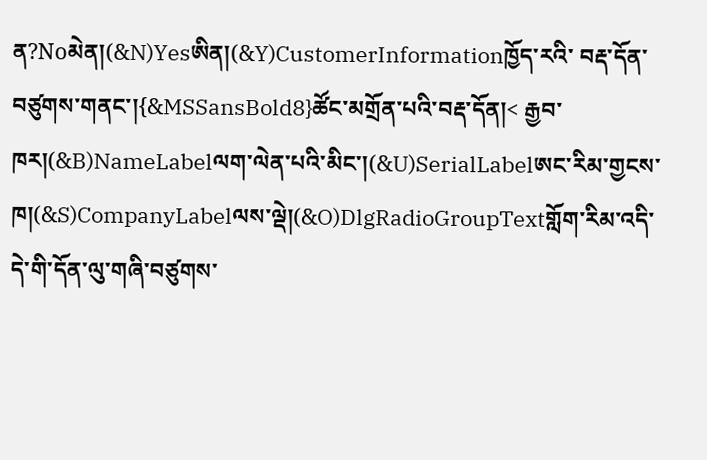ན?Noམེན།(&N)Yesཨིན།(&Y)CustomerInformationཁྱོད་རའི་ བརྡ་དོན་བཙུགས་གནང་།{&MSSansBold8}ཚོང་མགྲོན་པའི་བརྡ་དོན།< རྒྱབ་ཁར།(&B)NameLabelལག་ལེན་པའི་མིང་།(&U)SerialLabelཨང་རིམ་གྱངས་ཁ།(&S)CompanyLabelལས་ལྡེ།(&O)DlgRadioGroupTextགློག་རིམ་འདི་ དེ་གི་དོན་ལུ་གཞི་བཙུགས་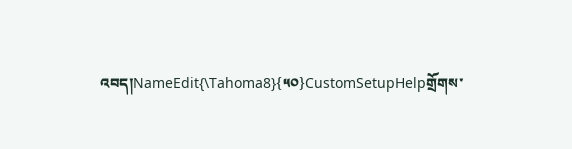འབད།NameEdit{\Tahoma8}{༥༠}CustomSetupHelpགྲོགས་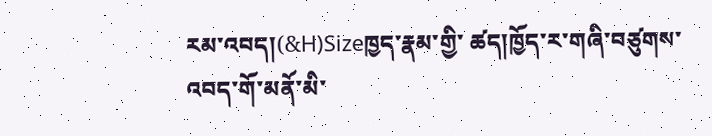རམ་འབད།(&H)Sizeཁྱད་རྣམ་གྱི་ ཚད།ཁྱོད་ར་གཞི་བཙུགས་འབད་གོ་མནོ་མི་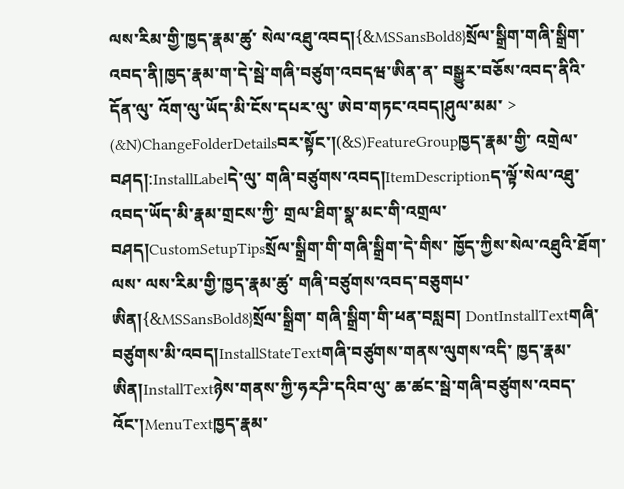ལས་རིམ་གྱི་ཁྱད་རྣམ་ཚུ་ སེལ་འཐུ་འབད།{&MSSansBold8}སྲོལ་སྒྲིག་གཞི་སྒྲིག་འབད་ནི།ཁྱད་རྣམ་ག་དེ་སྦེ་གཞི་བཙུག་འབདཝ་ཨིན་ན་ བསྒྱུར་བཅོས་འབད་ནིའི་དོན་ལུ་ འོག་ལུ་ཡོད་མི་ངོས་དཔར་ལུ་ ཨེབ་གཏང་འབད།ཤུལ་མམ་ > (&N)ChangeFolderDetailsབར་སྟོང་།(&S)FeatureGroupཁྱད་རྣམ་གྱི་ འགྲེལ་བཤད།:InstallLabelདེ་ལུ་ གཞི་བཙུགས་འབད།ItemDescriptionད་ལྟོ་སེལ་འཐུ་འབད་ཡོད་མི་རྣམ་གྲངས་ཀྱི་ གྲལ་ཐིག་སྣ་མང་གི་འགྲལ་བཤད།CustomSetupTipsསྲོལ་སྒྲིག་གི་གཞི་སྒྲིག་དེ་གིས་ ཁྱོད་ཀྱིས་སེལ་འཐུའི་ཐོག་ལས་ ལས་རིམ་གྱི་ཁྱད་རྣམ་ཚུ་ གཞི་བཙུགས་འབད་བཅུགཔ་ཨིན།{&MSSansBold8}སྲོལ་སྒྲིག་ གཞི་སྒྲིག་གི་ཕན་བསླབ། DontInstallTextགཞི་བཙུགས་མི་འབད།InstallStateTextགཞི་བཙུགས་གནས་ལུགས་འདི་ ཁྱད་རྣམ་ཨིན།InstallTextཉེས་གནས་ཀྱི་ཧརཌི་དའིབ་ལུ་ ཆ་ཚང་སྦེ་གཞི་བཙུགས་འབད་འོང་།MenuTextཁྱད་རྣམ་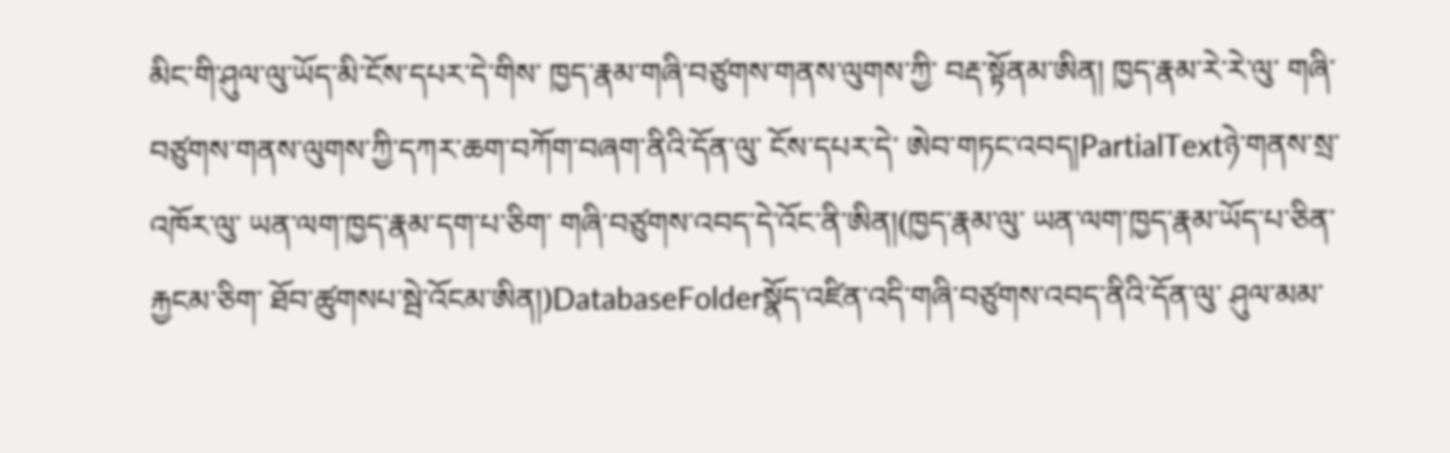མིང་གི་ཤུལ་ལུ་ཡོད་མི་ངོས་དཔར་དེ་གིས་ ཁྱད་རྣམ་གཞི་བཙུགས་གནས་ལུགས་ཀྱི་ བརྡ་སྟོནམ་ཨིན། ཁྱད་རྣམ་རེ་རེ་ལུ་ གཞི་བཙུགས་གནས་ལུགས་ཀྱི་དཀར་ཆག་བཀོག་བཞག་ནིའི་དོན་ལུ་ ངོས་དཔར་དེ་ ཨེབ་གཏང་འབད།PartialTextཉེ་གནས་སྲ་འཁོར་ལུ་ ཡན་ལག་ཁྱད་རྣམ་དག་པ་ཅིག་ གཞི་བཙུགས་འབད་དེ་འོང་ནི་ཨིན།(ཁྱད་རྣམ་ལུ་ ཡན་ལག་ཁྱད་རྣམ་ཡོད་པ་ཅིན་རྐྱངམ་ཅིག་ ཐོབ་ཚུགསཔ་སྦེ་འོངམ་ཨིན།)DatabaseFolderསྣོད་འཛིན་འདི་གཞི་བཙུགས་འབད་ནིའི་དོན་ལུ་ ཤུལ་མམ་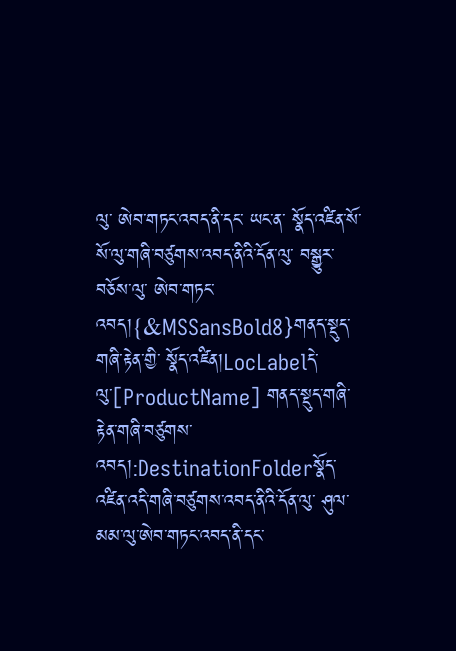ལུ་ ཨེབ་གཏང་འབད་ནི་དང་ ཡང་ན་ སྣོད་འཛིན་སོ་སོ་ལུ་གཞི་བཙུགས་འབད་ནིའི་དོན་ལུ་ བསྒྱུར་བཅོས་ལུ་ ཨེབ་གཏང་འབད།{&MSSansBold8}གནད་སྡུད་གཞི་རྟེན་གྱི་ སྣོད་འཛིན།LocLabelདེ་ལུ་[ProductName] གནད་སྡུད་གཞི་རྟེན་གཞི་བཙུགས་འབད།:DestinationFolderསྣོད་འཛིན་འདི་གཞི་བཙུགས་འབད་ནིའི་དོན་ལུ་ ཤུལ་མམ་ལུ་ཨེབ་གཏང་འབད་ནི་དང་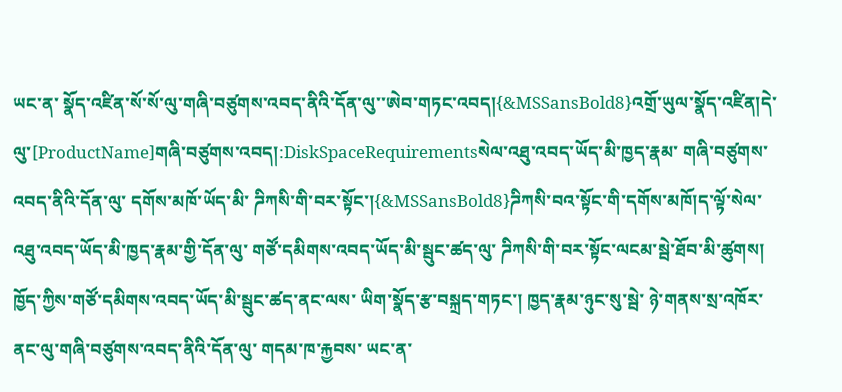ཡང་ན་ སྣོད་འཛིན་སོ་སོ་ལུ་གཞི་བཙུགས་འབད་ནིའི་དོན་ལུ་་ཨེབ་གཏང་འབད།{&MSSansBold8}འགྲོ་ཡུལ་སྣོད་འཛིན།དེ་ལུ་[ProductName]གཞི་བཙུགས་འབད།:DiskSpaceRequirementsསེལ་འཐུ་འབད་ཡོད་མི་ཁྱད་རྣམ་ གཞི་བཙུགས་འབད་ནིའི་དོན་ལུ་ དགོས་མཁོ་ཡོད་མི་ ཌིཀསི་གི་བར་སྟོང་།{&MSSansBold8}ཌིཀསི་བའ་སྟོང་གི་དགོས་མཁོ།ད་ལྟོ་སེལ་འཐུ་འབད་ཡོད་མི་ཁྱད་རྣམ་གྱི་དོན་ལུ་ གཙོ་དམིགས་འབད་ཡོད་མི་སྦུང་ཚད་ལུ་ ཌིཀསི་གི་བར་སྟོང་ལངམ་སྦེ་ཐོབ་མི་ཚུགས། ཁྱོད་ཀྱིས་གཙོ་དམིགས་འབད་ཡོད་མི་སྦུང་ཚད་ནང་ལས་ ཡིག་སྣོད་རྩ་བསྐྲད་གཏང་། ཁྱད་རྣམ་ཉུང་སུ་སྦེ་ ཉེ་གནས་སྲ་འཁོར་ནང་ལུ་གཞི་བཙུགས་འབད་ནིའི་དོན་ལུ་ གདམ་ཁ་རྐྱབས་ ཡང་ན་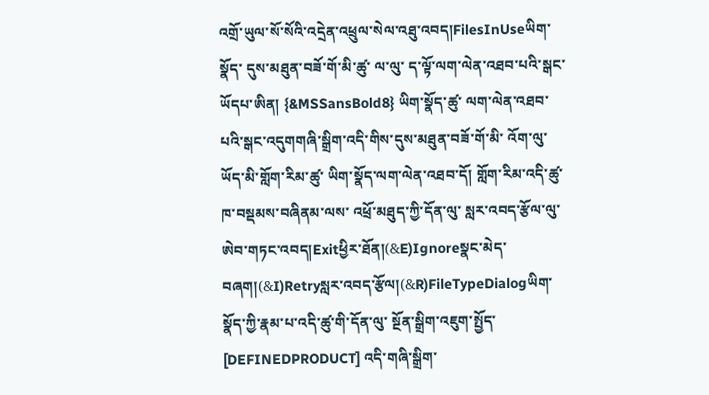འགྲོ་ཡུལ་སོ་སོའི་འདྲེན་འཕྲུལ་སེལ་འཐུ་འབད།FilesInUseཡིག་སྣོད་ དུས་མཐུན་བཟོ་གོ་མི་ཚུ་ ལ་ལུ་ ད་ལྟོ་ལག་ལེན་འཐབ་པའི་སྒང་ཡོདཔ་ཨིན། {&MSSansBold8} ཡིག་སྣོད་ཚུ་ ལག་ལེན་འཐབ་པའི་སྒང་འདུགགཞི་སྒྲིག་འདི་གིས་དུས་མཐུན་བཟོ་གོ་མི་ འོག་ལུ་ཡོད་མི་གློག་རིམ་ཚུ་ ཡིག་སྣོད་ལག་ལེན་འཐབ་དོ། གློག་རིམ་འདི་ཚུ་ ཁ་བསྡམས་བཞིནམ་ལས་ འཕྲོ་མཐུད་ཀྱི་དོན་ལུ་ སླར་འབད་རྩོལ་ལུ་ ཨེབ་གཏང་འབད།Exitཕྱིར་ཐོན།(&E)Ignoreསྣང་མེད་བཞག།(&I)Retryསླར་འབད་རྩོལ།(&R)FileTypeDialogཡིག་སྣོད་ཀྱི་རྣམ་པ་འདི་ཚུ་གི་དོན་ལུ་ སྔོན་སྒྲིག་འཇུག་སྤྱོད་ [DEFINEDPRODUCT] འདི་གཞི་སྒྲིག་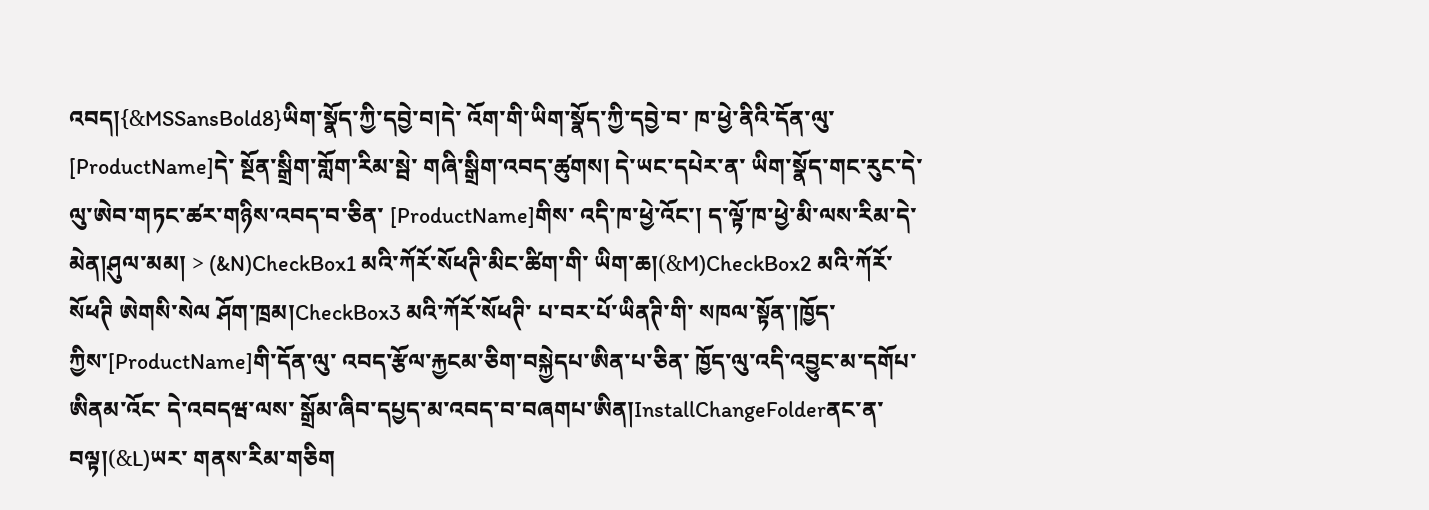འབད།{&MSSansBold8}ཡིག་སྣོད་ཀྱི་དབྱེ་བ།དེ་ འོག་གི་ཡིག་སྣོད་ཀྱི་དབྱེ་བ་ ཁ་ཕྱེ་ནིའི་དོན་ལུ་ [ProductName]དེ་ སྔོན་སྒྲིག་གློག་རིམ་སྦེ་ གཞི་སྒྲིག་འབད་ཚུགས། དེ་ཡང་དཔེར་ན་ ཡིག་སྣོད་གང་རུང་དེ་ལུ་ཨེབ་གཏང་ཚར་གཉིས་འབད་བ་ཅིན་ [ProductName]གིས་ འདི་ཁ་ཕྱེ་འོང་། ད་ལྟོ་ཁ་ཕྱེ་མི་ལས་རིམ་དེ་མེན།ཤུལ་མམ། > (&N)CheckBox1 མའི་ཀོརོ་སོཕཊི་མིང་ཚིག་གི་ ཡིག་ཆ།(&M)CheckBox2 མའི་ཀོརོ་སོཕཊི ཨེགསི་སེལ ཤོག་ཁྲམ།CheckBox3 མའི་ཀོརོ་སོཕཊི་ པ་བར་པོ་ཡིནཊི་གི་ སཁལ་སྟོན་།ཁྱོད་ཀྱིས་[ProductName]གི་དོན་ལུ་ འབད་རྩོལ་རྐྱངམ་ཅིག་བསྐྱེདཔ་ཨིན་པ་ཅིན་ ཁྱོད་ལུ་འདི་འབྱུང་མ་དགོཔ་ཨིནམ་འོང་ དེ་འབདཝ་ལས་ སྒྲོམ་ཞིབ་དཔྱད་མ་འབད་བ་བཞགཔ་ཨིན།InstallChangeFolderནང་ན་ བལྟ།(&L)ཡར་ གནས་རིམ་གཅིག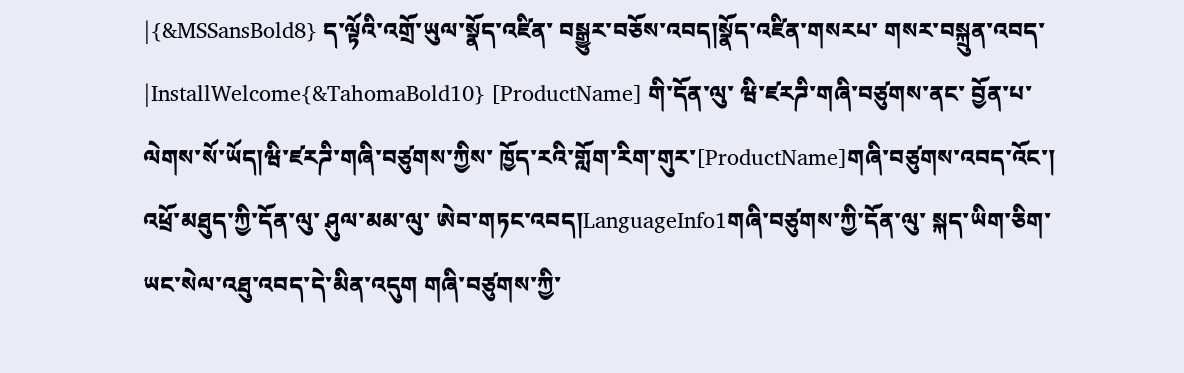|{&MSSansBold8} ད་ལྟོའི་འགྲོ་ཡུལ་སྣོད་འཛིན་ བསྒྱུར་བཅོས་འབད།སྣོད་འཛིན་གསརཔ་ གསར་བསྐྲུན་འབད་ |InstallWelcome{&TahomaBold10} [ProductName] གི་དོན་ལུ་ ཝི་ཛརཌི་གཞི་བཙུགས་ནང་ བྱོན་པ་ལེགས་སོ་ཡོད།ཝི་ཛརཌི་གཞི་བཙུགས་ཀྱིས་ ཁྱོད་རའི་གློག་རིག་གུར་[ProductName]གཞི་བཙུགས་འབད་འོང་། འཕྲོ་མཐུད་ཀྱི་དོན་ལུ་ ཤུལ་མམ་ལུ་ ཨེབ་གཏང་འབད།LanguageInfo1གཞི་བཙུགས་ཀྱི་དོན་ལུ་ སྐད་ཡིག་ཅིག་ཡང་སེལ་འཐུ་འབད་དེ་མིན་འདུག གཞི་བཙུགས་ཀྱི་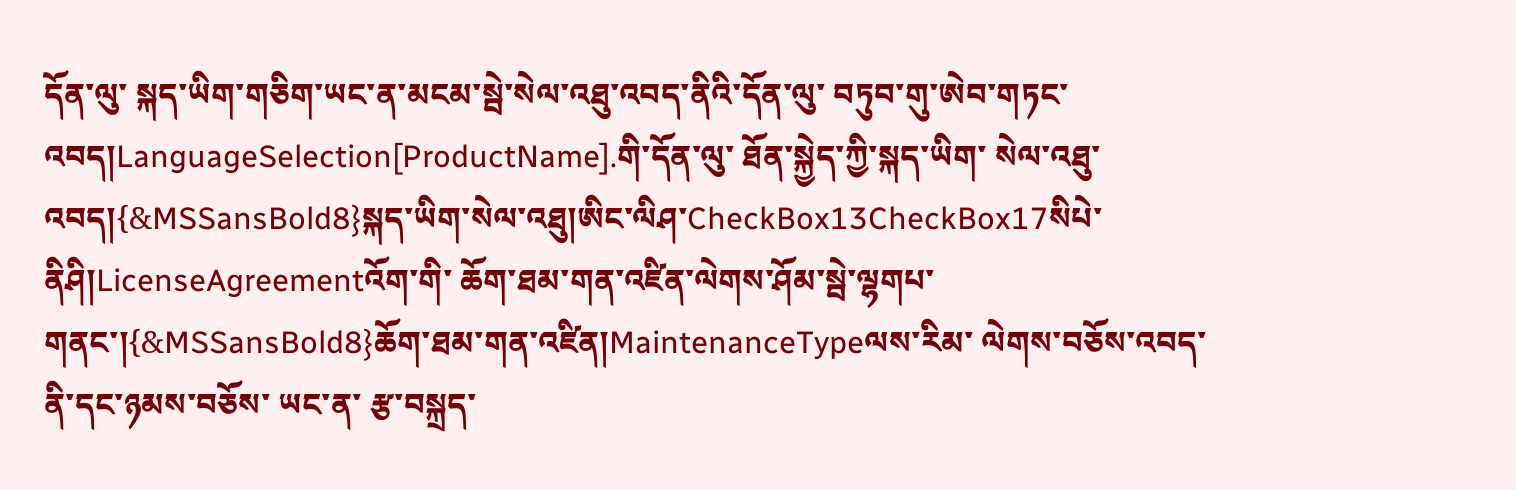དོན་ལུ་ སྐད་ཡིག་གཅིག་ཡང་ན་མངམ་སྦེ་སེལ་འཐུ་འབད་ནིའི་དོན་ལུ་ བཏུབ་གུ་ཨེབ་གཏང་འབད།LanguageSelection[ProductName].གི་དོན་ལུ་ ཐོན་སྐྱེད་ཀྱི་སྐད་ཡིག་ སེལ་འཐུ་འབད།{&MSSansBold8}སྐད་ཡིག་སེལ་འཐུ།ཨིང་ལིཤ་CheckBox13CheckBox17སིཔེ་ནིཤི།LicenseAgreementའོག་གི་ ཆོག་ཐམ་གན་འཛིན་ལེགས་ཤོམ་སྦེ་ལྷགཔ་གནང་།{&MSSansBold8}ཆོག་ཐམ་གན་འཛིན།MaintenanceTypeལས་རིམ་ ལེགས་བཅོས་འབད་ནི་དང་ཉམས་བཅོས་ ཡང་ན་ རྩ་བསྐྲད་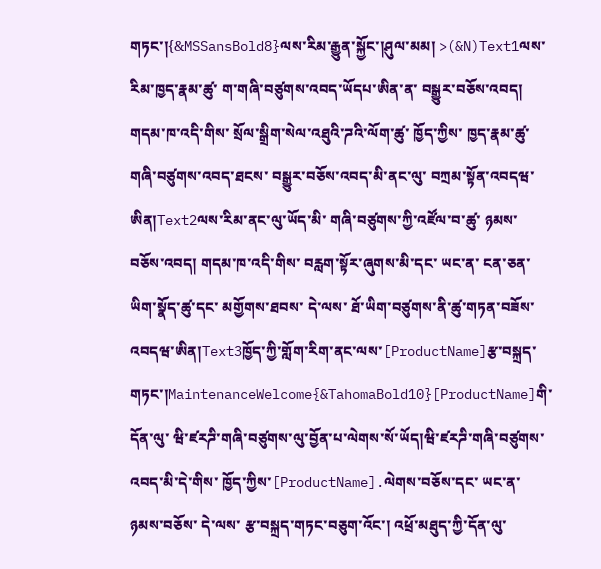གཏང་།{&MSSansBold8}ལས་རིམ་རྒྱུན་སྐྱོང་།ཤུལ་མམ། >(&N)Text1ལས་རིམ་ཁྱད་རྣམ་ཚུ་ ག་གཞི་བཙུགས་འབད་ཡོདཔ་ཨིན་ན་ བསྒྱུར་བཅོས་འབད། གདམ་ཁ་འདི་གིས་ སྲོལ་སྒྲིག་སེལ་འཐུའི་ཌའི་ལོག་ཚུ་ ཁྱོད་ཀྱིས་ ཁྱད་རྣམ་ཚུ་གཞི་བཙུགས་འབད་ཐངས་ བསྒྱུར་བཅོས་འབད་མི་ནང་ལུ་ བཀྲམ་སྟོན་འབདཝ་ཨིན།Text2ལས་རིམ་ནང་ལུ་ཡོད་མི་ གཞི་བཙུགས་ཀྱི་འཛོལ་བ་ཚུ་ ཉམས་བཅོས་འབད། གདམ་ཁ་འདི་གིས་ བརླག་སྟོར་ཞུགས་མི་དང་ ཡང་ན་ ངན་ཅན་ཡིག་སྣོད་ཚུ་དང་ མགྱོགས་ཐབས་ དེ་ལས་ ཐོ་ཡིག་བཙུགས་ནི་ཚུ་གཏན་བཟོས་འབདཝ་ཨིན།Text3ཁྱོད་ཀྱི་གློག་རིག་ནང་ལས་[ProductName]རྩ་བསྐྲད་གཏང་།MaintenanceWelcome{&TahomaBold10}[ProductName]གི་དོན་ལུ་ ཝི་ཛརཌི་གཞི་བཙུགས་ལུ་བྱོན་པ་ལེགས་སོ་ཡོད།ཝི་ཛརཌི་གཞི་བཙུགས་འབད་མི་དེ་གིས་ ཁྱོད་ཀྱིས་[ProductName].ལེགས་བཅོས་དང་ ཡང་ན་ ཉམས་བཅོས་ དེ་ལས་ རྩ་བསྐྲད་གཏང་བཅུག་འོང་། འཕྲོ་མཐུད་ཀྱི་དོན་ལུ་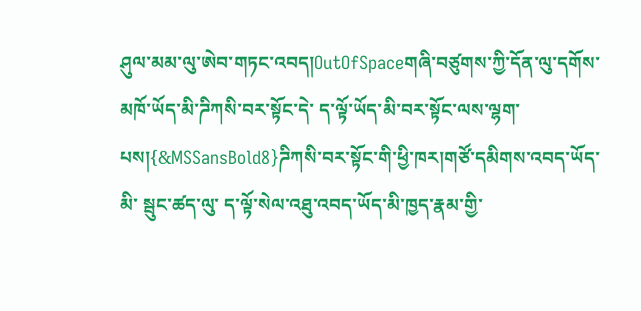ཤུལ་མམ་ལུ་ཨེབ་གཏང་འབད།OutOfSpaceགཞི་བཙུགས་ཀྱི་དོན་ལུ་དགོས་མཁོ་ཡོད་མི་ཌིཀསི་བར་སྟོང་དེ་ ད་ལྟོ་ཡོད་མི་བར་སྟོང་ལས་ལྷག་པས།{&MSSansBold8}ཌིཀསི་བར་སྟོང་གི་ཕྱི་ཁར།གཙོ་དམིགས་འབད་ཡོད་མི་ སྦུང་ཚད་ལུ་ ད་ལྟོ་སེལ་འཐུ་འབད་ཡོད་མི་ཁྱད་རྣམ་གྱི་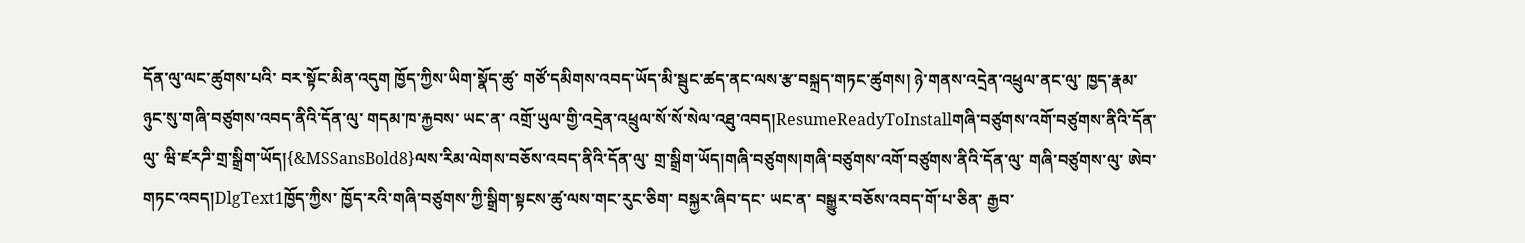དོན་ལུ་ལང་ཚུགས་པའི་ བར་སྟོང་མིན་འདུག ཁྱོད་ཀྱིས་ཡིག་སྣོད་ཚུ་ གཙོ་དམིགས་འབད་ཡོད་མི་སྦུང་ཚད་ནང་ལས་རྩ་བསྐྲད་གཏང་ཚུགས། ཉེ་གནས་འདྲེན་འཕྲུལ་ནང་ལུ་ ཁྱད་རྣམ་ཉུང་སུ་གཞི་བཙུགས་འབད་ནིའི་དོན་ལུ་ གདམ་ཁ་རྐྱབས་ ཡང་ན་ འགྲོ་ཡུལ་གྱི་འདྲེན་འཕྲུལ་སོ་སོ་སེལ་འཐུ་འབད།ResumeReadyToInstallགཞི་བཙུགས་འགོ་བཙུགས་ནིའི་དོན་ལུ་ ཝི་ཛརཌི་གྲ་སྒྲིག་ཡོད།{&MSSansBold8}ལས་རིམ་ལེགས་བཅོས་འབད་ནིའི་དོན་ལུ་ གྲ་སྒྲིག་ཡོད།གཞི་བཙུགས།གཞི་བཙུགས་འགོ་བཙུགས་ནིའི་དོན་ལུ་ གཞི་བཙུགས་ལུ་ ཨེབ་གཏང་འབད།DlgText1ཁྱོད་ཀྱིས་ ཁྱོད་རའི་གཞི་བཙུགས་ཀྱི་སྒྲིག་སྟངས་ཚུ་ལས་གང་རུང་ཅིག་ བསྐྱར་ཞིབ་དང་ ཡང་ན་ བསྒྱུར་བཅོས་འབད་གོ་པ་ཅིན་ རྒྱབ་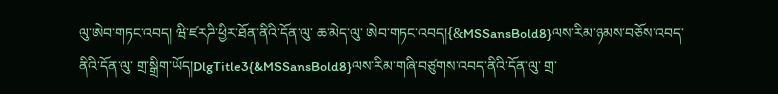ལུ་ཨེབ་གཏང་འབད། ཝི་ཛརཌི་ཕྱིར་ཐོན་ནིའི་དོན་ལུ་ ཆ་མེད་ལུ་ ཨེབ་གཏང་འབད།{&MSSansBold8}ལས་རིམ་ཉམས་བཅོས་འབད་ནིའི་དོན་ལུ་ གྲ་སྒྲིག་ཡོད།DlgTitle3{&MSSansBold8}ལས་རིམ་གཞི་བཙུགས་འབད་ནིའི་དོན་ལུ་ གྲ་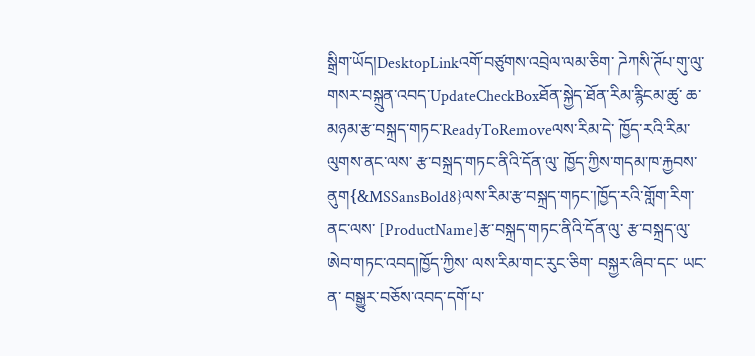སྒྲིག་ཡོད།DesktopLinkའགོ་བཙུགས་འབྲེལ་ལམ་ཅིག་ ཌེཀསི་ཊོཔ་གུ་ལུ་གསར་བསྐྲུན་འབད་UpdateCheckBoxཐོན་སྐྱེད་ཐོན་རིམ་རྙིངམ་ཚུ་ ཆ་མཉམ་རྩ་བསྐྲད་གཏང་ReadyToRemoveལས་རིམ་དེ་ ཁྱོད་རའི་རིམ་ལུགས་ནང་ལས་ རྩ་བསྐྲད་གཏང་ནིའི་དོན་ལུ་ ཁྱོད་ཀྱིས་གདམ་ཁ་རྐྱབས་ནུག{&MSSansBold8}ལས་རིམ་རྩ་བསྐྲད་གཏང་།ཁྱོད་རའི་གློག་རིག་ནང་ལས་ [ProductName]རྩ་བསྐྲད་གཏང་ནིའི་དོན་ལུ་ རྩ་བསྐྲད་ལུ་ ཨེབ་གཏང་འབད།ཁྱོད་ཀྱིས་ ལས་རིམ་གང་རུང་ཅིག་ བསྐྱར་ཞིབ་དང་ ཡང་ན་ བསྒྱུར་བཅོས་འབད་དགོ་པ་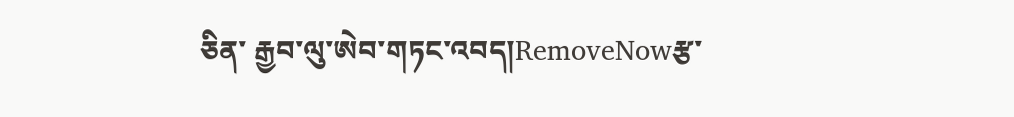ཅིན་ རྒྱབ་ལུ་ཨེབ་གཏང་འབད།RemoveNowརྩ་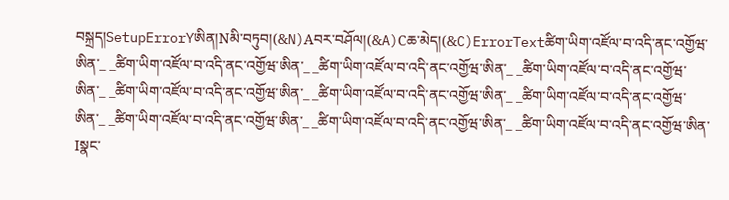བསྐྲད།SetupErrorYཨིན།Nམི་བཏུབ།(&N)Aབར་བཤོལ།(&A)Cཆ་མེད།(&C)ErrorTextཚིག་ཡིག་འཛོལ་བ་འདི་ནང་འགྱོཝ་ཨིན་_ _ཚིག་ཡིག་འཛོལ་བ་འདི་ནང་འགྱོཝ་ཨིན་_ _ཚིག་ཡིག་འཛོལ་བ་འདི་ནང་འགྱོཝ་ཨིན་_ _ཚིག་ཡིག་འཛོལ་བ་འདི་ནང་འགྱོཝ་ཨིན་_ _ཚིག་ཡིག་འཛོལ་བ་འདི་ནང་འགྱོཝ་ཨིན་_ _ཚིག་ཡིག་འཛོལ་བ་འདི་ནང་འགྱོཝ་ཨིན་_ _ཚིག་ཡིག་འཛོལ་བ་འདི་ནང་འགྱོཝ་ཨིན་_ _ཚིག་ཡིག་འཛོལ་བ་འདི་ནང་འགྱོཝ་ཨིན་_ _ཚིག་ཡིག་འཛོལ་བ་འདི་ནང་འགྱོཝ་ཨིན་_ _ཚིག་ཡིག་འཛོལ་བ་འདི་ནང་འགྱོཝ་ཨིན་ Iསྣང་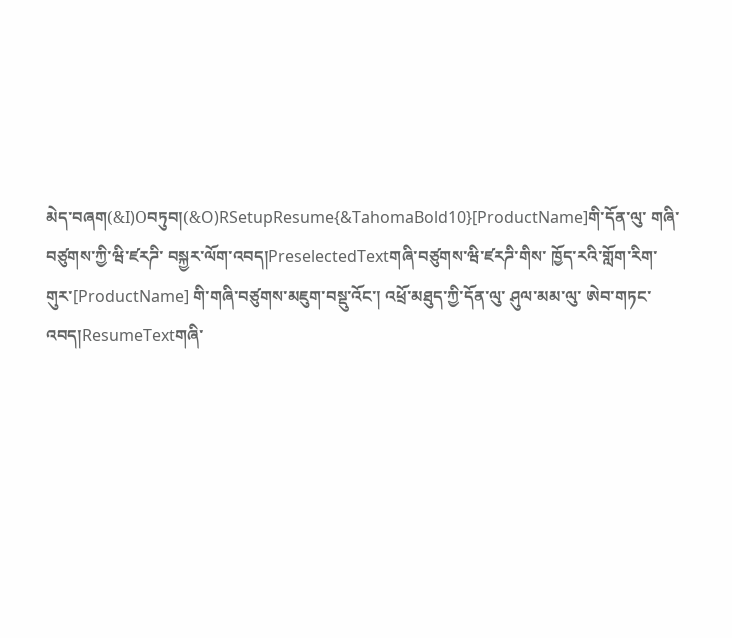མེད་བཞག(&I)Oབཏུབ།(&O)RSetupResume{&TahomaBold10}[ProductName]གི་དོན་ལུ་ གཞི་བཙུགས་ཀྱི་ཝི་ཛརཌི་ བསྐྱར་ལོག་འབད།PreselectedTextགཞི་བཙུགས་ཝི་ཛརཌི་གིས་ ཁྱོད་རའི་གློག་རིག་གུར་[ProductName] གི་གཞི་བཙུགས་མཇུག་བསྡུ་འོང་། འཕྲོ་མཐུད་ཀྱི་དོན་ལུ་ ཤུལ་མམ་ལུ་ ཨེབ་གཏང་འབད།ResumeTextགཞི་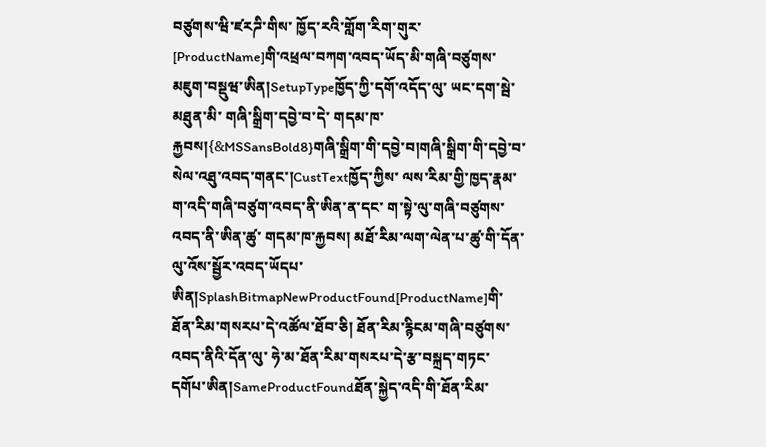བཙུགས་ཝི་ཛརཌི་གིས་ ཁྱོད་རའི་གློག་རིག་གུར་ [ProductName]གི་འཕྲལ་བཀག་འབད་ཡོད་མི་གཞི་བཙུགས་མཇུག་བསྡུཝ་ཨིན།SetupTypeཁྱོད་ཀྱི་དགོ་འདོད་ལུ་ ཡང་དག་སྦེ་མཐུན་མི་ གཞི་སྒྲིག་དབྱེ་བ་དེ་ གདམ་ཁ་རྐྱབས།{&MSSansBold8}གཞི་སྒྲིག་གི་དབྱེ་བ།གཞི་སྒྲིག་གི་དབྱེ་བ་ སེལ་འཐུ་འབད་གནང་།CustTextཁྱོད་ཀྱིས་ ལས་རིམ་གྱི་ཁྱད་རྣམ་ ག་འདི་གཞི་བཙུག་འབད་ནི་ཨིན་ན་དང་ ག་སྟེ་ལུ་གཞི་བཙུགས་འབད་ནི་ཨིན་ཚུ་ གདམ་ཁ་རྐྱབས། མཐོ་རིམ་ལག་ལེན་པ་ཚུ་གི་དོན་ལུ་འོས་སྦྱོར་འབད་ཡོདཔ་ཨིན།SplashBitmapNewProductFound[ProductName]གི་ཐོན་རིམ་གསརཔ་དེ་འཚོལ་ཐོབ་ཅི། ཐོན་རིམ་རྙིངམ་གཞི་བཙུགས་འབད་ནིའི་དོན་ལུ་ ཧེ་མ་ཐོན་རིམ་གསརཔ་དེ་རྩ་བསྐྲད་གཏང་དགོཔ་ཨིན།SameProductFoundཐོན་སྐྱེད་འདི་གི་ཐོན་རིམ་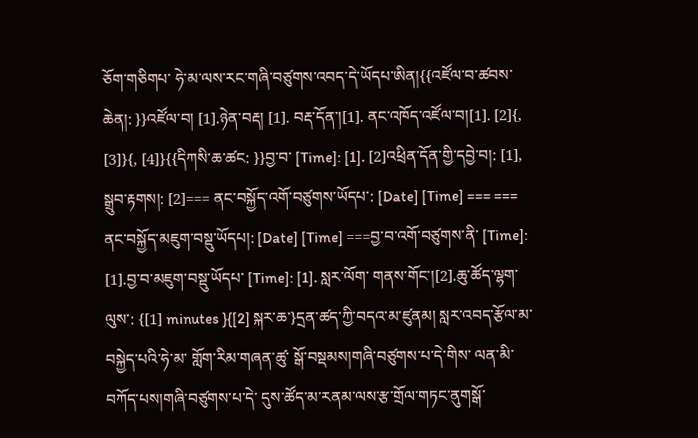ཅོག་གཅིགཔ་ ཧེ་མ་ལས་རང་གཞི་བཙུགས་འབད་དེ་ཡོདཔ་ཨིན།{{འཛོལ་བ་ཚབས་ཆེན།: }}འཛོལ་བ། [1].ཉེན་བརྡ། [1]. བརྡ་དོན་།[1]. ནང་འཁོད་འཛོལ་བ།[1]. [2]{, [3]}{, [4]}{{དིཀསི་ཆ་ཚང: }}བྱ་བ་ [Time]: [1]. [2]འཕྲིན་དོན་གྱི་དབྱེ་བ།: [1], སྒྲུབ་རྟགས།: [2]=== ནང་བསྐྱོད་འགོ་བཙུགས་ཡོདཔ་: [Date] [Time] === === ནང་བསྐྱོད་མཇུག་བསྡུ་ཡོདཔ།: [Date] [Time] ===བྱ་བ་འགོ་བཙུགས་ནི་ [Time]: [1].བྱ་བ་མཇུག་བསྡུ་ཡོདཔ་ [Time]: [1]. སླར་ལོག་ གནས་གོང་།[2].ཆུ་ཚོད་ལྷག་ལུས་: {[1] minutes }{[2] སྐར་ཆ་}དྲན་ཚད་ཀྱི་བདའ་མ་ཛུནམ། སླར་འབད་རྩོལ་མ་བསྐྱེད་པའི་ཧེ་མ་ གློག་རིམ་གཞན་ཚུ་ སྒོ་བསྡམས།གཞི་བཙུགས་པ་དེ་གིས་ ལན་མི་བཀོད་པས།གཞི་བཙུགས་པ་དེ་ དུས་ཚོད་མ་རནམ་ལས་རྩ་གྲོལ་གཏང་ནུགསྒོ་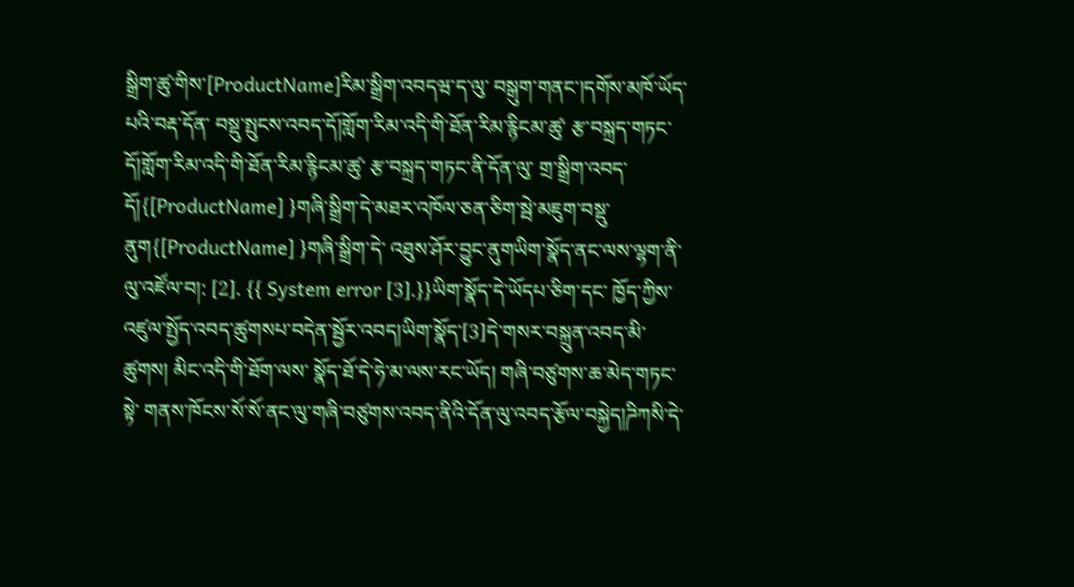སྒྲིག་ཚུ་གིས་[ProductName]རིམ་སྒྲིག་འབདཝ་ད་ལུ་ བསྒུག་གནང་།དགོས་མཁོ་ཡོད་པའི་བརྡ་དོན་ བསྡུ་སྤུངས་འབད་དོ།གློག་རིམ་འདི་གི་ཐོན་རིམ་རྙིངམ་ཚུ་ རྩ་བསྐྲད་གཏང་དོ།གློག་རིམ་འདི་གི་ཐོན་རིམ་རྙིངམ་ཚུ་ རྩ་བསྐྲད་གཏང་ནི་དོན་ལུ་ གྲ་སྒྲིག་འབད་དོ།{[ProductName] }གཞི་སྒྲིག་དེ་མཐར་འཁོལ་ཅན་ཅིག་སྦེ་མཇུག་བསྡུ་ནུག{[ProductName] }གཞི་སྒྲིག་དེ་ འཐུས་ཤོར་བྱུང་ནུགཡིག་སྣོད་ནང་ལས་ལྷག་ནི་ལུ་འཛོལ་བ།: [2]. {{ System error [3].}}ཡིག་སྣོད་དེ་ཡོདཔ་ཅིག་དང་ ཁྱོད་ཀྱིས་འཛུལ་སྤྱོད་འབད་ཚུགསཔ་བདེན་སྦྱོར་འབད།ཡིག་སྣོད་[3]དེ་གསར་བསྐྲུན་འབད་མི་ཚུགས། མིང་འདི་གི་ཐོག་ལས་ སྣོད་ཐོ་དེ་ཧེ་མ་ལས་རང་ཡོད། གཞི་བཙུགས་ཆ་མེད་གཏང་སྟེ་ གནས་ཁོངས་སོ་སོ་ནང་ལུ་གཞི་བཙུགས་འབད་ནིའི་དོན་ལུ་འབད་རྩོལ་བསྐྱེད།ཌིཀསི་དེ་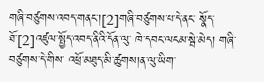གཞི་བཙུགས་འབད་གནང་།[2]གཞི་བཙུགས་པ་དེ་ནང་ སྣོད་ཐོ་[2]འཛུལ་སྤྱོད་འབད་ནིའི་དོན་ལུ་ ཁེ་དབང་ལངམ་སྦེ་མེད། གཞི་བཙུགས་དེ་གིས་ འཕྲོ་མཐུད་མི་ཚུགས།ན་ལུ་ཡིག་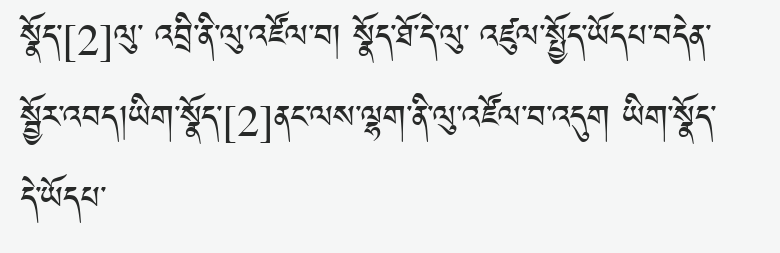སྣོད་[2]ལུ་ འབྲི་ནི་ལུ་འཛོལ་བ། སྣོད་ཐོ་དེ་ལུ་ འཛུལ་སྤྱོད་ཡོདཔ་བདེན་སྦྱོར་འབད།ཡིག་སྣོད་[2]ནང་ལས་ལྷག་ནི་ལུ་འཛོལ་བ་འདུག ཡིག་སྣོད་དེ་ཡོདཔ་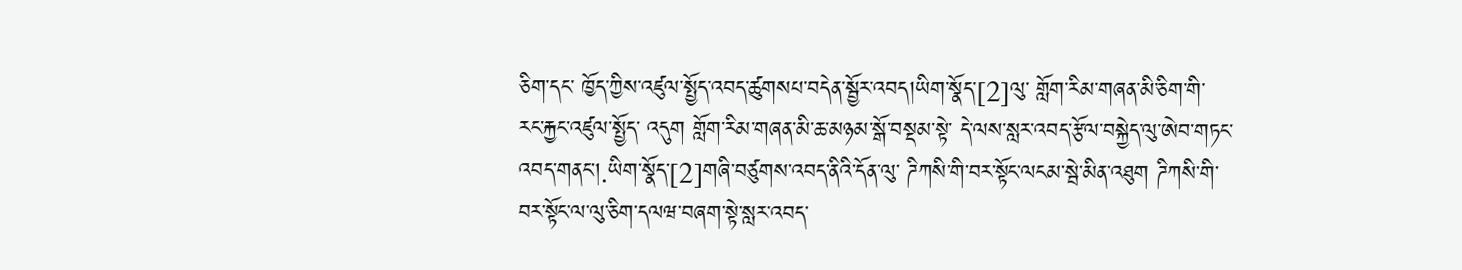ཅིག་དང་ ཁྱོད་ཀྱིས་འཛུལ་སྤྱོད་འབད་ཚུགསཔ་བདེན་སྦྱོར་འབད།ཡིག་སྣོད་[2]ལུ་ གློག་རིམ་གཞན་མི་ཅིག་གི་ རང་རྐྱང་འཛུལ་སྤྱོད་ འདུག གློག་རིམ་གཞན་མི་ཆ་མཉམ་སྒོ་བསྡམ་སྟེ་ དེ་ལས་སླར་འབད་རྩོལ་བསྐྱེད་ལུ་ཨེབ་གཏང་འབད་གནང་།.ཡིག་སྣོད་[2]གཞི་བཙུགས་འབད་ནིའི་དོན་ལུ་ ཌིཀསི་གི་བར་སྟོང་ལངམ་སྦེ་མིན་འཐུག ཌིཀསི་གི་བར་སྟོང་ལ་ལུ་ཅིག་དལཝ་བཞག་སྟེ་སླར་འབད་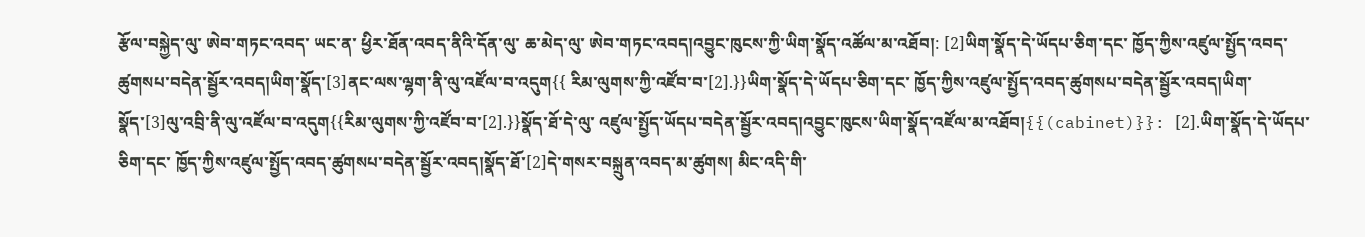རྩོལ་བསྐྱེད་ལུ་ ཨེབ་གཏང་འབད་ ཡང་ན་ ཕྱིར་ཐོན་འབད་ནིའི་དོན་ལུ་ ཆ་མེད་ལུ་ ཨེབ་གཏང་འབད།འབྱུང་ཁུངས་ཀྱི་ཡིག་སྣོད་འཚོལ་མ་འཐོབ།: [2]ཡིག་སྣོད་དེ་ཡོདཔ་ཅིག་དང་ ཁྱོད་ཀྱིས་འཛུལ་སྤྱོད་འབད་ཚུགསཔ་བདེན་སྦྱོར་འབད།ཡིག་སྣོད་[3]ནང་ལས་ལྷག་ནི་ལུ་འཛོལ་བ་འདུག{{ རིམ་ལུགས་ཀྱི་འཛོབ་བ་[2].}}ཡིག་སྣོད་དེ་ཡོདཔ་ཅིག་དང་ ཁྱོད་ཀྱིས་འཛུལ་སྤྱོད་འབད་ཚུགསཔ་བདེན་སྦྱོར་འབད།ཡིག་སྣོད་[3]ལུ་འབྲི་ནི་ལུ་འཛོལ་བ་འདུག{{རིམ་ལུགས་ཀྱི་འཛོབ་བ་[2].}}སྣོད་ཐོ་དེ་ལུ་ འཛུལ་སྤྱོད་ཡོདཔ་བདེན་སྦྱོར་འབད།འབྱུང་ཁུངས་ཡིག་སྣོད་འཛོལ་མ་འཐོབ།{{(cabinet)}}: [2].ཡིག་སྣོད་དེ་ཡོདཔ་ཅིག་དང་ ཁྱོད་ཀྱིས་འཛུལ་སྤྱོད་འབད་ཚུགསཔ་བདེན་སྦྱོར་འབད།སྣོད་ཐོ་[2]དེ་གསར་བསྐྲུན་འབད་མ་ཚུགས། མིང་འདི་གི་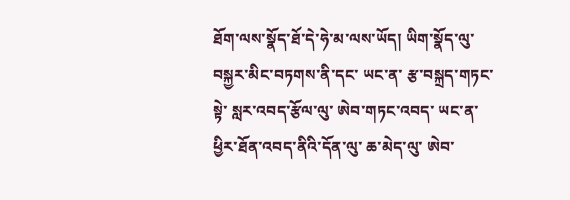ཐོག་ལས་སྣོད་ཐོ་དེ་ཧེ་མ་ལས་ཡོད། ཡིག་སྣོད་ལུ་ བསྐྱར་མིང་བཏགས་ནི་དང་ ཡང་ན་ རྩ་བསྐྲད་གཏང་སྟེ་ སླར་འབད་རྩོལ་ལུ་ ཨེབ་གཏང་འབད་ ཡང་ན་ ཕྱིར་ཐོན་འབད་ནིའི་དོན་ལུ་ ཆ་མེད་ལུ་ ཨེབ་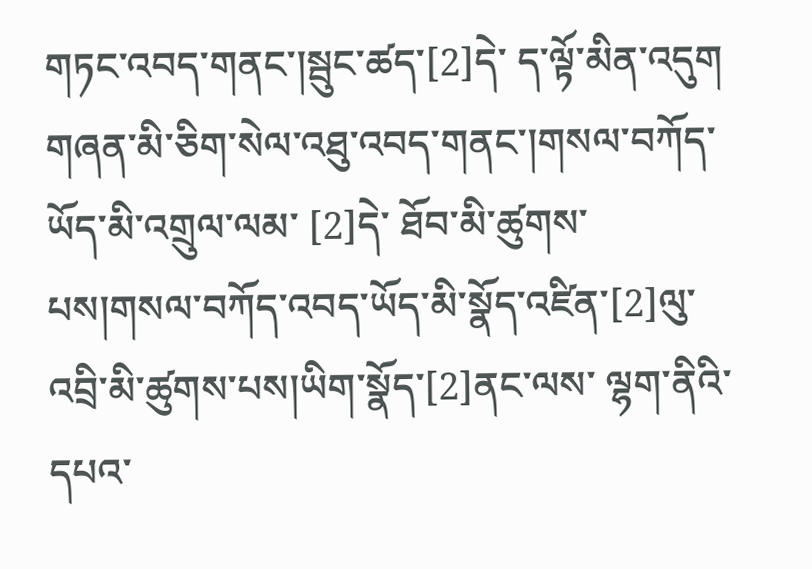གཏང་འབད་གནང་།སྦུང་ཚད་[2]དེ་ ད་ལྟོ་མིན་འདུག གཞན་མི་ཅིག་སེལ་འཐུ་འབད་གནང་།གསལ་བཀོད་ཡོད་མི་འགྲུལ་ལམ་ [2]དེ་ ཐོབ་མི་ཚུགས་པས།གསལ་བཀོད་འབད་ཡོད་མི་སྣོད་འཛིན་[2]ལུ་ འབྲི་མི་ཚུགས་པས།ཡིག་སྣོད་[2]ནང་ལས་ ལྷག་ནིའི་དཔའ་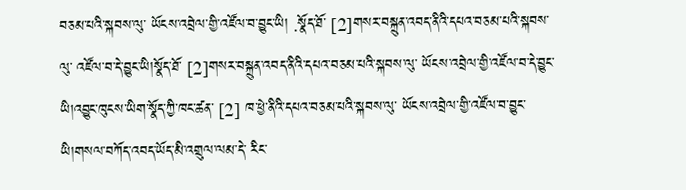བཅམ་པའི་སྐབས་ལུ་ ཡོངས་འབྲེལ་གྱི་འཛོལ་བ་བྱུང་ཡི། .སྣོད་ཐོ་ [2]གསར་བསྐྲུན་འབད་ནིའི་དཔའ་བཅམ་པའི་སྐབས་ལུ་ འཛོལ་བ་དེ་བྱུང་ཡི།སྣོད་ཐོ་ [2]གསར་བསྐྲུན་འབད་ནིའི་དཔའ་བཅམ་པའི་སྐབས་ལུ་ ཡོངས་འབྲེལ་གྱི་འཛོལ་བ་དེ་བྱུང་ཡི།འབྱུང་ཁུངས་ཡིག་སྣོད་ཀྱི་ཁང་ཚན་ [2] ཁ་ཕྱེ་ནིའི་དཔའ་བཅམ་པའི་སྐབས་ལུ་ ཡོངས་འབྲེལ་གྱི་འཛོལ་བ་བྱུང་ཡི།གསལ་བཀོད་འབད་ཡོད་མི་འགྲུལ་ལམ་དེ་ རིང་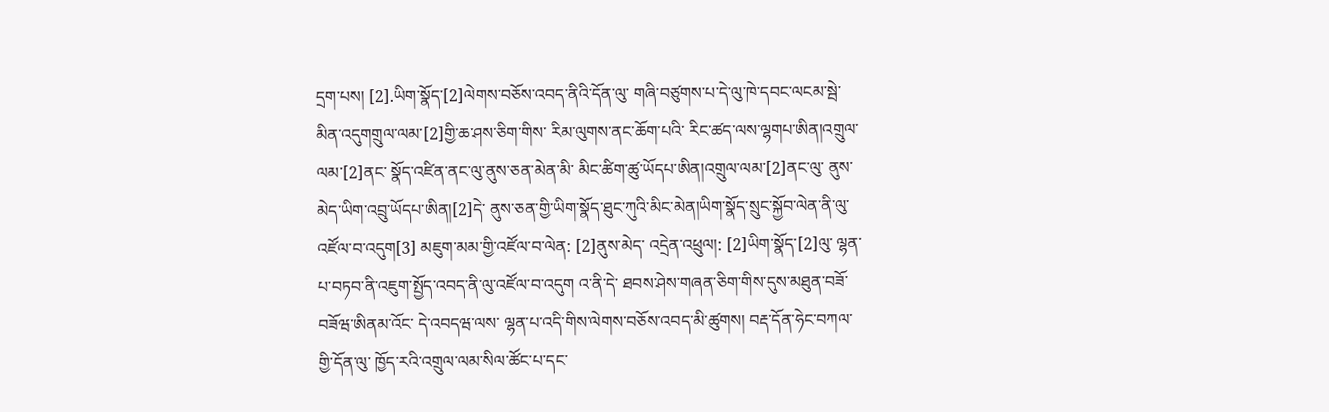དྲག་པས། [2].ཡིག་སྣོད་[2]ལེགས་བཅོས་འབད་ནིའི་དོན་ལུ་ གཞི་བཙུགས་པ་དེ་ལུ་ཁེ་དབང་ལངམ་སྦེ་མིན་འདུགགྲུལ་ལམ་[2]གྱི་ཆ་ཤས་ཅིག་གིས་ རིམ་ལུགས་ནང་ཆོག་པའི་ རིང་ཚད་ལས་ལྷགཔ་ཨིན།འགྲུལ་ལམ་[2]ནང་ སྣོད་འཛིན་ནང་ལུ་ནུས་ཅན་མེན་མི་ མིང་ཚིག་ཚུ་ཡོདཔ་ཨིན།འགྲུལ་ལམ་[2]ནང་ལུ་ ནུས་མེད་ཡིག་འབྲུ་ཡོདཔ་ཨིན།[2]དེ་ ནུས་ཅན་གྱི་ཡིག་སྣོད་ཐུང་ཀུའི་མིང་མེན།ཡིག་སྣོད་སྲུང་སྐྱོབ་ལེན་ནི་ལུ་འཛོལ་བ་འདུག[3] མཇུག་མམ་གྱི་འཛོལ་བ་ལེན: [2]ནུས་མེད་ འདྲེན་འཕྲུལ།: [2]ཡིག་སྣོད་[2]ལུ་ ལྷན་པ་བཏབ་ནི་འཇུག་སྤྱོད་འབད་ནི་ལུ་འཛོལ་བ་འདུག འ་ནི་དེ་ ཐབས་ཤེས་གཞན་ཅིག་གིས་དུས་མཐུན་བཟོ་བཟོཝ་ཨིནམ་འོང་ དེ་འབདཝ་ལས་ ལྷན་པ་འདི་གིས་ལེགས་བཅོས་འབད་མི་ཚུགས། བརྡ་དོན་ཧེང་བཀལ་གྱི་དོན་ལུ་ ཁྱོད་རའི་འགྲུལ་ལམ་སིལ་ཚོང་པ་དང་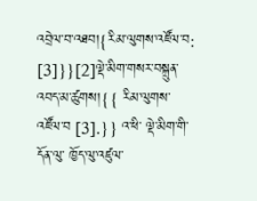འབྲེལ་བ་འཐབ།{རིམ་ལུགས་འཛོལ་བ: [3]}}[2]ལྡེ་མིག་གསར་བསྐྲུན་འབད་མ་ཚུགས།{{ རིམ་ལུགས་འཛོལ་བ [3].}} འ་ཕི་ ལྡེ་མིག་གི་དོན་ལུ་ ཁྱོད་ལུ་འཛུལ་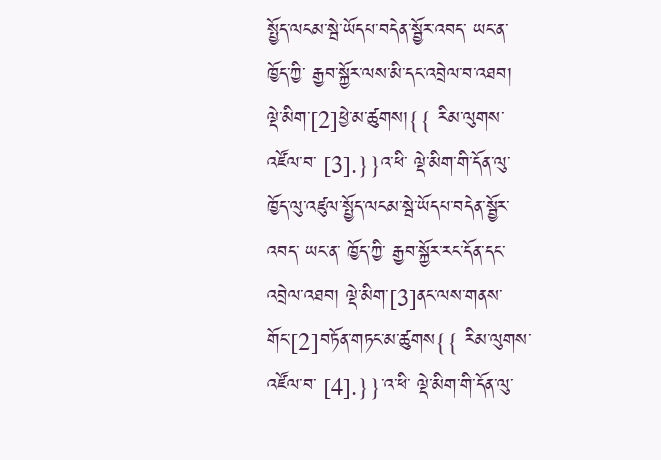སྤྱོད་ལངམ་སྦེ་ཡོདཔ་བདེན་སྦྱོར་འབད་ ཡང་ན་ ཁྱོད་ཀྱི་ རྒྱབ་སྐྱོར་ལས་མི་དང་འབྲེལ་བ་འཐབ། ལྡེ་མིག་[2]ཕྱེ་མ་ཚུགས།{{ རིམ་ལུགས་འཛོལ་བ་ [3].}}འ་ཕི་ ལྡེ་མིག་གི་དོན་ལུ་ ཁྱོད་ལུ་འཛུལ་སྤྱོད་ལངམ་སྦེ་ཡོདཔ་བདེན་སྦྱོར་འབད་ ཡང་ན་ ཁྱོད་ཀྱི་ རྒྱབ་སྐྱོར་རང་དོན་དང་འབྲེལ་འཐབ། ལྡེ་མིག་[3]ནང་ལས་གནས་གོང་[2]བཏོན་གཏང་མ་ཚུགས{{ རིམ་ལུགས་འཛོལ་བ་ [4].}}་འ་ཕི་ ལྡེ་མིག་གི་དོན་ལུ་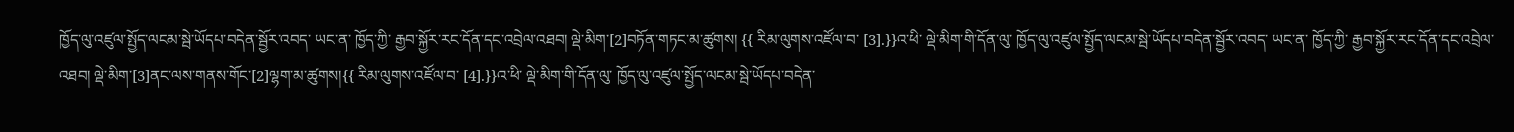ཁྱོད་ལུ་འཛུལ་སྤྱོད་ལངམ་སྦེ་ཡོདཔ་བདེན་སྦྱོར་འབད་ ཡང་ན་ ཁྱོད་ཀྱི་ རྒྱབ་སྐྱོར་རང་དོན་དང་འབྲེལ་འཐབ། ལྡེ་མིག་[2]བཏོན་གཏང་མ་ཚུགས། {{ རིམ་ལུགས་འཛོལ་བ་ [3].}}འ་ཕི་ ལྡེ་མིག་གི་དོན་ལུ་ ཁྱོད་ལུ་འཛུལ་སྤྱོད་ལངམ་སྦེ་ཡོདཔ་བདེན་སྦྱོར་འབད་ ཡང་ན་ ཁྱོད་ཀྱི་ རྒྱབ་སྐྱོར་རང་དོན་དང་འབྲེལ་འཐབ། ལྡེ་མིག་[3]ནང་ལས་གནས་གོང་[2]ལྷག་མ་ཚུགས།{{ རིམ་ལུགས་འཛོལ་བ་ [4].}}འ་ཕི་ ལྡེ་མིག་གི་དོན་ལུ་ ཁྱོད་ལུ་འཛུལ་སྤྱོད་ལངམ་སྦེ་ཡོདཔ་བདེན་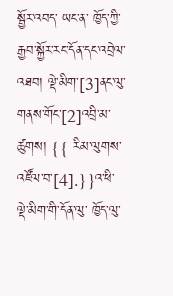སྦྱོར་འབད་ ཡང་ན་ ཁྱོད་ཀྱི་ རྒྱབ་སྐྱོར་རང་དོན་དང་འབྲེལ་འཐབ། ལྡེ་མིག་[3]ནང་ལུ་གནས་གོང་[2]འབྲི་མ་ཚུགས། {{ རིམ་ལུགས་འཛོལ་བ་[4].}}འ་ཕི་ ལྡེ་མིག་གི་དོན་ལུ་ ཁྱོད་ལུ་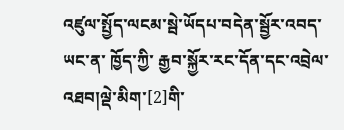འཛུལ་སྤྱོད་ལངམ་སྦེ་ཡོདཔ་བདེན་སྦྱོར་འབད་ ཡང་ན་ ཁྱོད་ཀྱི་ རྒྱབ་སྐྱོར་རང་དོན་དང་འབྲེལ་འཐབ།ལྡེ་མིག་[2]གི་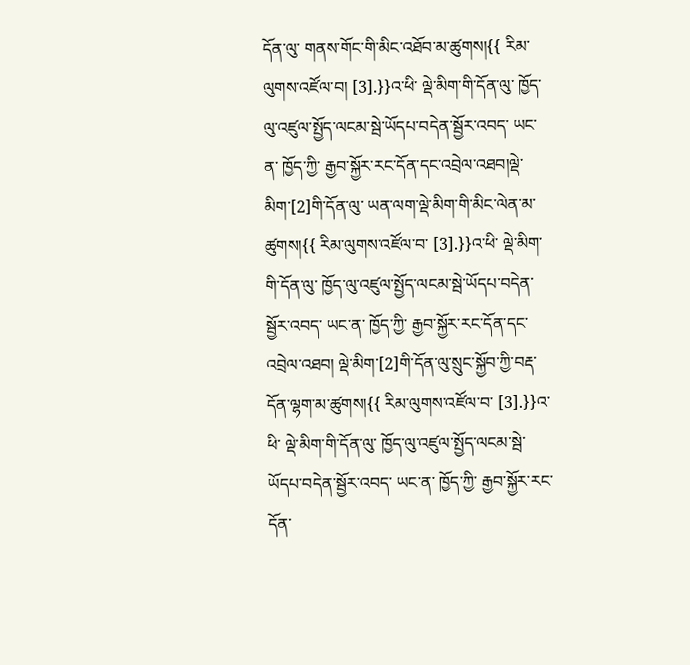དོན་ལུ་ གནས་གོང་གི་མིང་འཐོབ་མ་ཚུགས།{{ རིམ་ལུགས་འཛོལ་བ། [3].}}འ་ཕི་ ལྡེ་མིག་གི་དོན་ལུ་ ཁྱོད་ལུ་འཛུལ་སྤྱོད་ལངམ་སྦེ་ཡོདཔ་བདེན་སྦྱོར་འབད་ ཡང་ན་ ཁྱོད་ཀྱི་ རྒྱབ་སྐྱོར་རང་དོན་དང་འབྲེལ་འཐབ།ལྡེ་མིག་[2]གི་དོན་ལུ་ ཡན་ལག་ལྡེ་མིག་གི་མིང་ལེན་མ་ཚུགས།{{ རིམ་ལུགས་འཛོལ་བ་ [3].}}འ་ཕི་ ལྡེ་མིག་གི་དོན་ལུ་ ཁྱོད་ལུ་འཛུལ་སྤྱོད་ལངམ་སྦེ་ཡོདཔ་བདེན་སྦྱོར་འབད་ ཡང་ན་ ཁྱོད་ཀྱི་ རྒྱབ་སྐྱོར་རང་དོན་དང་འབྲེལ་འཐབ། ལྡེ་མིག་[2]གི་དོན་ལུ་སྲུང་སྐྱོབ་ཀྱི་བརྡ་དོན་ལྷག་མ་ཚུགས།{{ རིམ་ལུགས་འཛོལ་བ་ [3].}}འ་ཕི་ ལྡེ་མིག་གི་དོན་ལུ་ ཁྱོད་ལུ་འཛུལ་སྤྱོད་ལངམ་སྦེ་ཡོདཔ་བདེན་སྦྱོར་འབད་ ཡང་ན་ ཁྱོད་ཀྱི་ རྒྱབ་སྐྱོར་རང་དོན་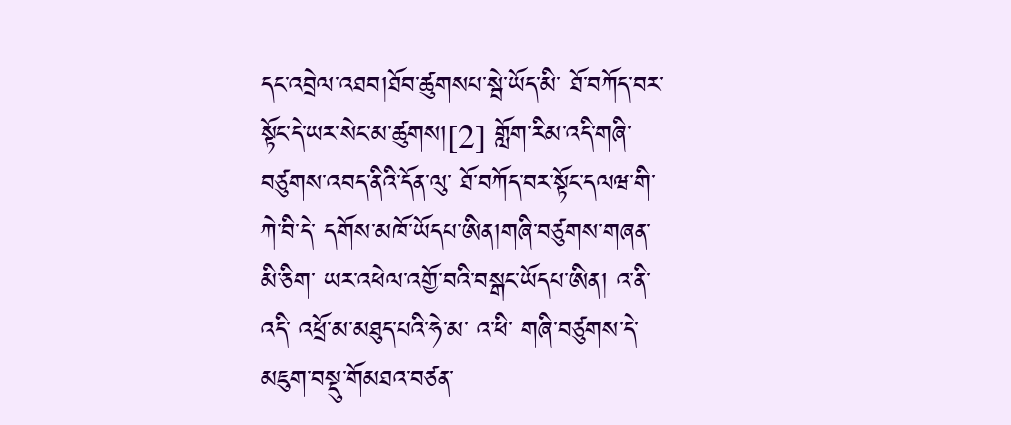དང་འབྲེལ་འཐབ།ཐོབ་ཚུགསཔ་སྦེ་ཡོད་མི་ ཐོ་བཀོད་བར་སྟོང་དེ་ཡར་སེང་མ་ཚུགས།[2] གློག་རིམ་འདི་གཞི་བཙུགས་འབད་ནིའི་དོན་ལུ་ ཐོ་བཀོད་བར་སྟོང་དལཝ་གི་ ཀེ་བི་དེ་ དགོས་མཁོ་ཡོདཔ་ཨིན།གཞི་བཙུགས་གཞན་མི་ཅིག་ ཡར་འཕེལ་འགྱོ་བའི་བསྒང་ཡོདཔ་ཨིན། འ་ནི་འདི་ འཕྲོ་མ་མཐུད་པའི་ཧེ་མ་ འ་ཕི་ གཞི་བཙུགས་དེ་མཇུག་བསྡུ་གོམཐའ་བཙན་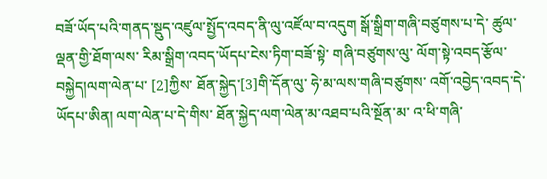བཟོ་ཡོད་པའི་གནད་སྡུད་འཛུལ་སྤྱོད་འབད་ནི་ལུ་འཛོལ་བ་འདུག སྒོ་སྒྲིག་གཞི་བཙུགས་པ་དེ་ ཚུལ་ལྡན་གྱི་ཐོག་ལས་ རིམ་སྒྲིག་འབད་ཡོདཔ་ངེས་ཏིག་བཟོ་སྟེ་ གཞི་བཙུགས་ལུ་ ལོག་སྟེ་འབད་རྩོལ་བསྐྱེད།ལག་ལེན་པ་ [2]ཀྱིས་ ཐོན་སྐྱེད་[3]གི་དོན་ལུ་ ཧེ་མ་ལས་གཞི་བཙུགས་ འགོ་འབྱེད་འབད་དེ་ཡོདཔ་ཨིན། ལག་ལེན་པ་དེ་གིས་ ཐོན་སྐྱེད་ལག་ལེན་མ་འཐབ་པའི་སྔོན་མ་ འ་ཕི་གཞི་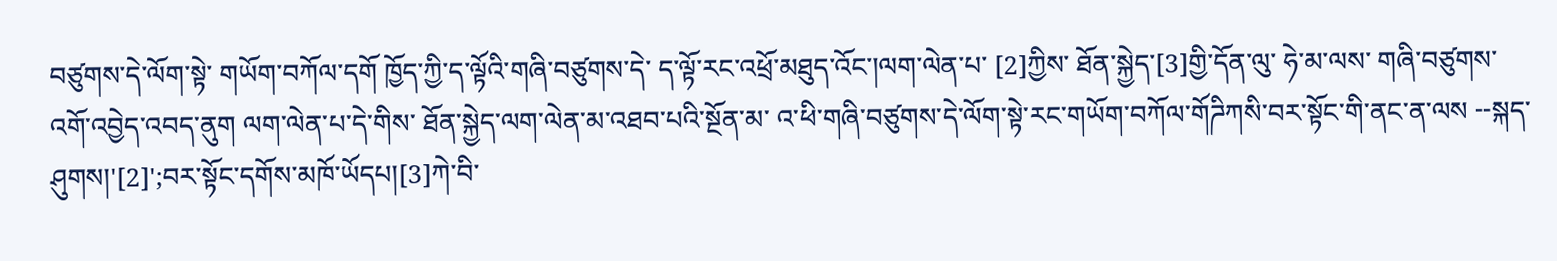བཙུགས་དེ་ལོག་སྟེ་ གཡོག་བཀོལ་དགོ ཁྱོད་ཀྱི་ད་ལྟོའི་གཞི་བཙུགས་དེ་ ད་ལྟོ་རང་འཕྲོ་མཐུད་འོང་།ལག་ལེན་པ་ [2]ཀྱིས་ ཐོན་སྐྱེད་[3]གྱི་དོན་ལུ་ ཧེ་མ་ལས་ གཞི་བཙུགས་འགོ་འབྱེད་འབད་ནུག ལག་ལེན་པ་དེ་གིས་ ཐོན་སྐྱེད་ལག་ལེན་མ་འཐབ་པའི་སྔོན་མ་ འ་ཕི་གཞི་བཙུགས་དེ་ལོག་སྟེ་རང་གཡོག་བཀོལ་གོཌིཀསི་བར་སྟོང་གི་ནང་ན་ལས --སྐད་ཤུགས།'[2]';བར་སྟོང་དགོས་མཁོ་ཡོདཔ།[3]ཀེ་བི་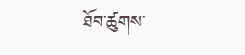ཐོབ་ཚུགས་